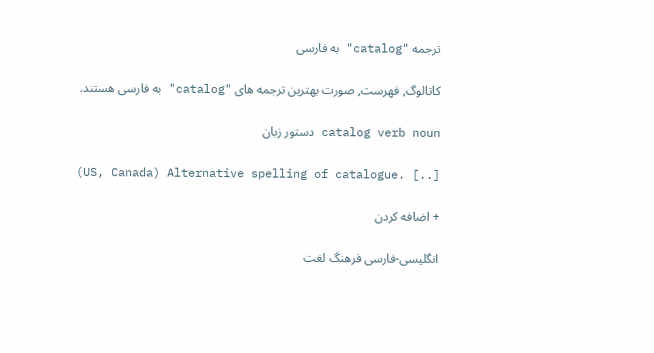ترجمه "catalog" به فارسی

کاتالوگ, فهرست, صورت بهترین ترجمه های "catalog" به فارسی هستند.

catalog verb noun دستور زبان

(US, Canada) Alternative spelling of catalogue. [..]

+ اضافه کردن

انگلیسی-فارسی فرهنگ لغت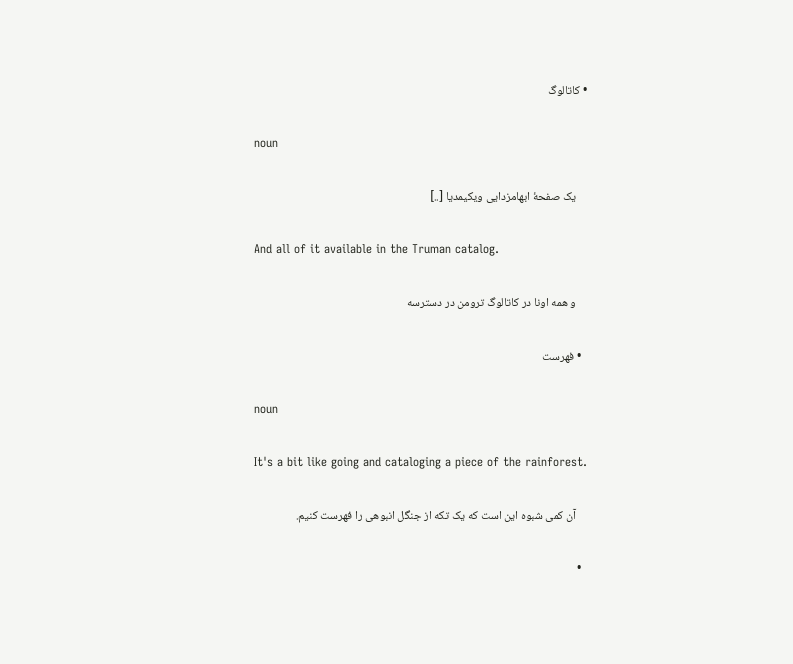• کاتالوگ

    noun

    یک صفحهٔ ابهامزدایی ویکیمدیا [..]

    And all of it available in the Truman catalog.

    و همه اونا در کاتالوگ ترومن در دسترسه

  • فهرست

    noun

    It's a bit like going and cataloging a piece of the rainforest.

    آن کمی شبوه این است که یک تکه از جنگل انبوهی را فهرست کنیم.

  •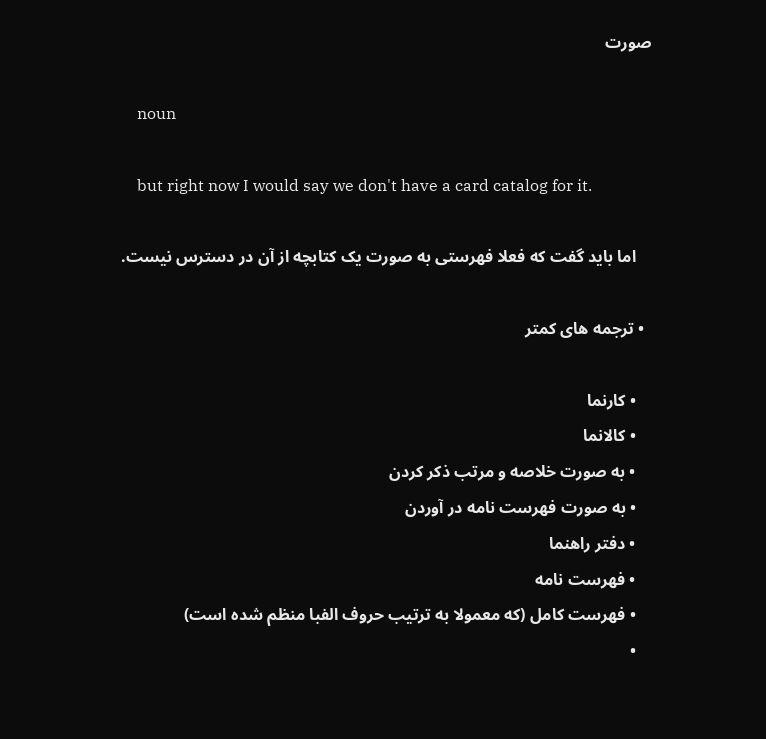صورت

    noun

    but right now I would say we don't have a card catalog for it.

    اما باید گفت که فعلا فهرستی به صورت یک کتابچه از آن در دسترس نیست.

  • ترجمه های کمتر

    • کارنما
    • کالانما
    • به صورت خلاصه و مرتب ذکر کردن
    • به صورت فهرست نامه در آوردن
    • دفتر راهنما
    • فهرست نامه
    • فهرست کامل (که معمولا به ترتیب حروف الفبا منظم شده است)
    •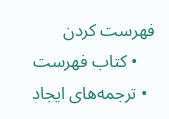فهرست کردن
    • کتاب فهرست
  • ترجمه‌های ایجاد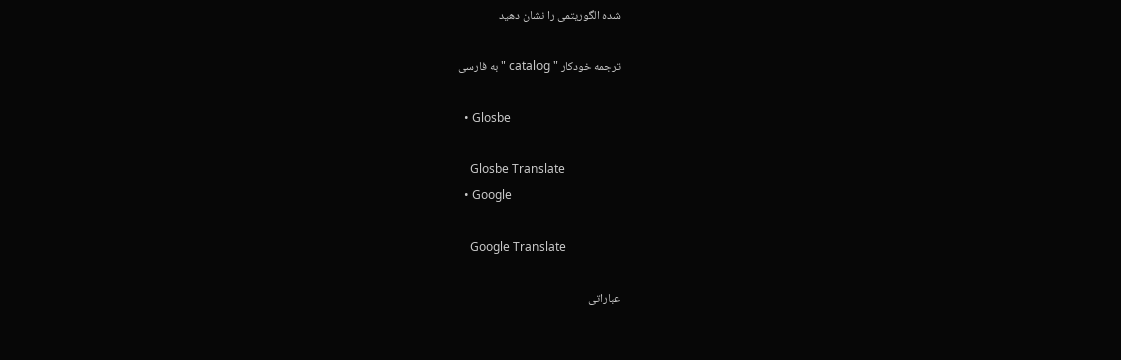شده الگوریتمی را نشان دهید

ترجمه خودکار " catalog " به فارسی

  • Glosbe

    Glosbe Translate
  • Google

    Google Translate

عباراتی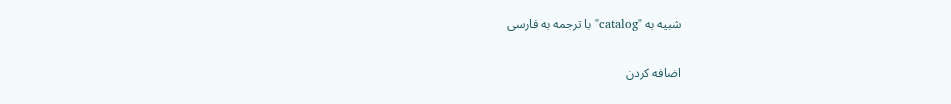شبیه به "catalog" با ترجمه به فارسی

اضافه کردن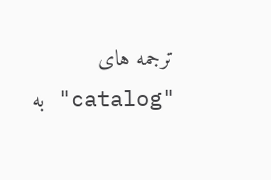ترجمه های "catalog" به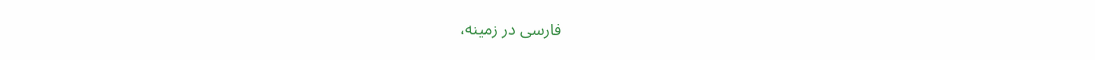فارسی در زمینه،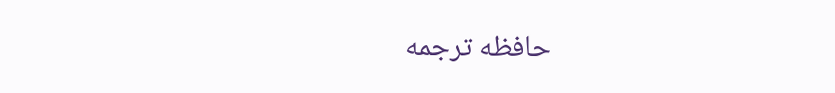حافظه ترجمه